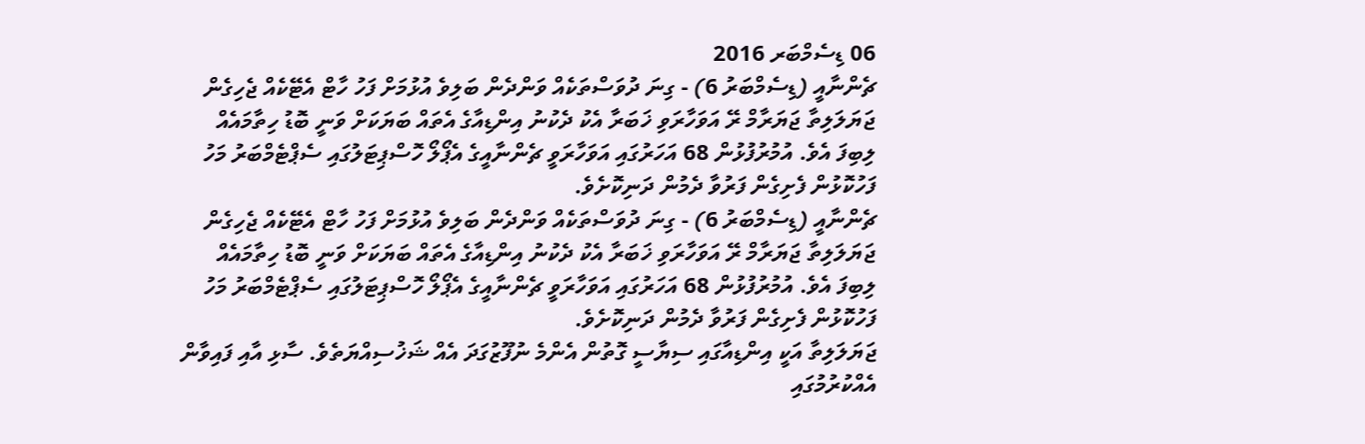06 ޑިސެމްބަރ 2016
ޗެންނާއީ (ޑިސެމްބަރު 6) - ގިނަ ދުވަސްތަކެއް ވަންދެން ބަލިވެ އުޅުމަށް ފަހު ހާޓް އެޓޭކެއް ޖެހިގެން ޖަޔަލަލިތާ ޖަޔަރާމް ރޭ އަވަހާރަވި ޚަބަރާ އެކު ދެކުނު އިންޑިއާގެ އެތައް ބަޔަކަށް ވަނީ ބޮޑު ހިތާމައެއް ލިބިފަ އެވެ. އުމުރުފުޅުން 68 އަހަރުގައި އަވަހާރަވީ ޗެންނާއީގެ އެޕޯލޯ ހޮސްޕިޓަލުގައި ސެޕްޓެމްބަރު މަހު ފަހުކޮޅުން ފެށިގެން ފަރުވާ ދެމުން ދަނިކޮށެވެ.
ޗެންނާއީ (ޑިސެމްބަރު 6) - ގިނަ ދުވަސްތަކެއް ވަންދެން ބަލިވެ އުޅުމަށް ފަހު ހާޓް އެޓޭކެއް ޖެހިގެން ޖަޔަލަލިތާ ޖަޔަރާމް ރޭ އަވަހާރަވި ޚަބަރާ އެކު ދެކުނު އިންޑިއާގެ އެތައް ބަޔަކަށް ވަނީ ބޮޑު ހިތާމައެއް ލިބިފަ އެވެ. އުމުރުފުޅުން 68 އަހަރުގައި އަވަހާރަވީ ޗެންނާއީގެ އެޕޯލޯ ހޮސްޕިޓަލުގައި ސެޕްޓެމްބަރު މަހު ފަހުކޮޅުން ފެށިގެން ފަރުވާ ދެމުން ދަނިކޮށެވެ.
ޖަޔަލަލިތާ އަކީ އިންޑިއާގައި ސިޔާސީ ގޮތުން އެންމެ ނުފޫޒުގަދަ އެއް ޝަޚުސިއްޔަތެވެ. ސާޅި އާއި ފައިވާން އެއްކުރުމުގައި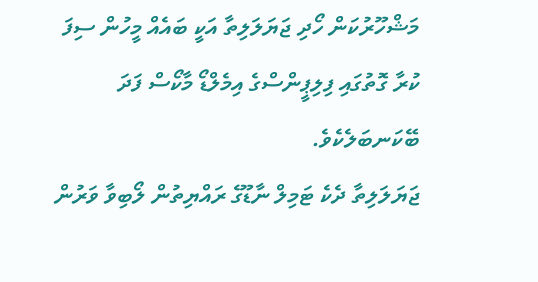މަޝްހޫރުކަން ހޯދި ޖަޔަލަލިތާ އަކީ ބައެއް މީހުން ސިފަ ކުރާ ގޮތުގައި ފިލިޕީންސްގެ އިމެލްޑޯ މާކޯސް ފަދަ ބޭކަނބަލެކެވެ.
ޖަޔަލަލިތާ ދެކެ ޓަމިލް ނާޑޫގެ ރައްޔިތުން ލޯބިވާ ވަރުން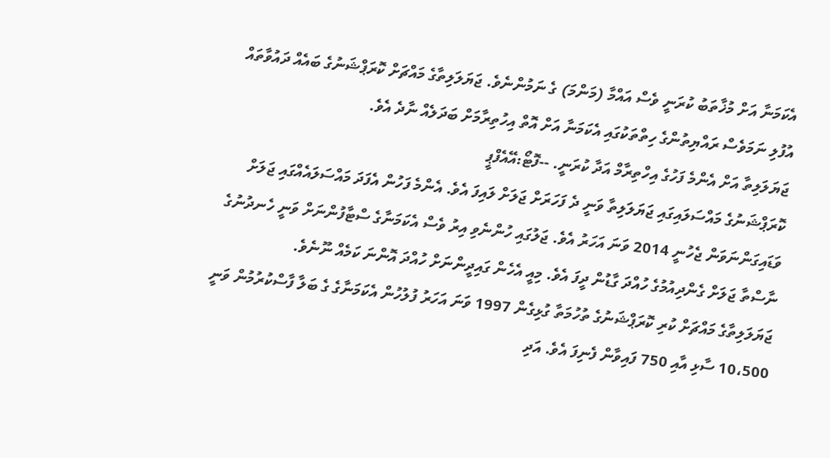އެކަމަނާ އަށް މުޚާތަބު ކުރަނީ ވެސް އައްމާ (މަންމަ) ގެ ނަމުންނެވެ. ޖަޔަލަލިތާގެ މައްޗަށް ކޮރަޕްޝަނުގެ ބައެއް ދައުވާތައް އުފުލި ނަމަވެސް ރައްޔިތުންގެ ހިތްތަކުގައި އެކަމަނާ އަށް އޮތް އިހުތިރާމަށް ބަދަލެއް ނާދެ އެވެ.
ޖަޔަލަލިތާ އަށް އެންމެ ފަހުގެ އިހްތިރާމް އަދާ ކުރަނީ. --ފޮޓޯ:އޭއެފްޕީ
ކޮރަޕްޝަނުގެ މައްސަލައިގައި ޖަޔަލަލިތާ ވަނީ ދެ ފަހަރަށް ޖަލަށް ލައިފަ އެވެ. އެންމެ ފަހުން އެފަދަ މައްސަލައެއްގައި ޖަލަށް ވަޑައިގަންނަވަން ޖެހުނީ 2014 ވަނަ އަހަރު އެވެ. ޖަލުގައި ހުންނެވި އިރު ވެސް އެކަމަނާގެ ސްޓާފުންނަށް ވަނީ ހެނދުނުގެ ނާސްތާ ޖަލަށް ގެންދިއުމުގެ ހުއްދަ ގާޑުން ދީފަ އެވެ. މިއީ އެހެން ގައިދީންނަށް ހުއްދަ އޮންނަ ކަމެއް ނޫނެވެ.
ޖަޔަލަލިތާގެ މައްޗަށް ކުރި ކޮރަޕްޝަނުގެ ތުހުމަތާ ގުޅިގެން 1997 ވަނަ އަހަރު ފުލުހުން އެކަމަނާގެ ގެ ބަލާ ފާސްކުރުމުން ވަނީ 10،500 ސާޅި އާއި 750 ފައިވާން ފެނިފަ އެވެ. އަދި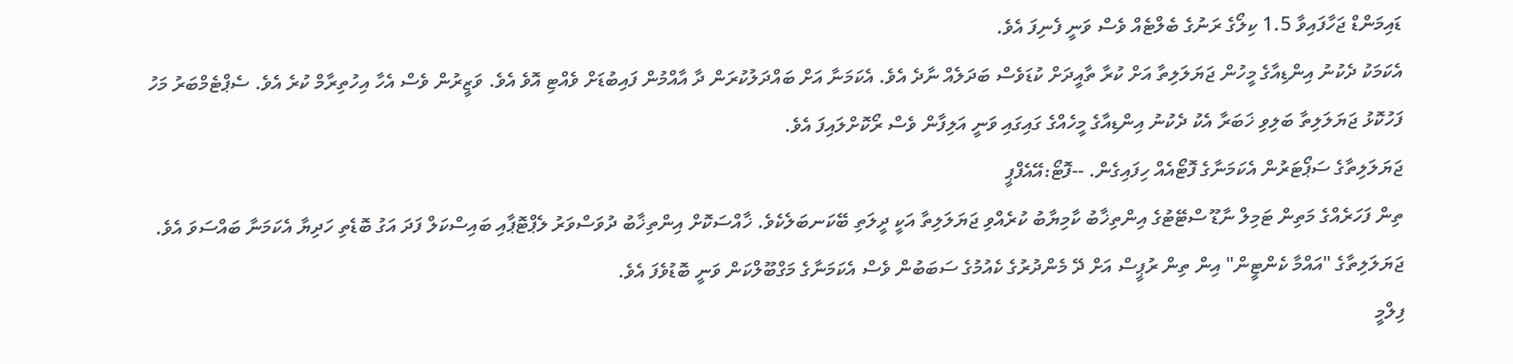ޑައިމަންޑް ޖަހާފައިވާ 1.5 ކިލޯގެ ރަނުގެ ބެލްޓެއް ވެސް ވަނީ ފެނިފަ އެވެ.
އެކަމަކު ދެކުނު އިންޑިއާގެ މީހުން ޖަޔަލަލިތާ އަށް ކުރާ ތާއީދަށް ކުޑަވެސް ބަދަލެއް ނާދެ އެވެ. އެކަމަނާ އަށް ބައްދަލުކުރަން ދާ އާއްމުން ފައިބުޑަށް ވެއްޓި އޮވެ އެވެ. ވަޒީރުން ވެސް އެހާ އިހުތިރާމް ކުރެ އެވެ. ސެޕްޓެމްބަރު މަހު ފަހުކޮޅު ޖަޔަލަލިތާ ބަލިވި ޚަބަރާ އެކު ދެކުނު އިންޑިއާގެ މީހެއްގެ ގައިގައި ވަނީ އަލިފާން ވެސް ރޯކޮށްލައިފަ އެވެ.
ޖަޔަލަލިތާގެ ސަޕޯޓަރުން އެކަމަނާގެ ފޮޓޯއެއް ހިފައިގެން. --ފޮޓޯ:އޭއެފްޕީ
ތިން ފަހަރެއްގެ މަތިން ޓަމިލް ނާޑޫ ސްޓޭޓުގެ އިންތިޚާބު ކާމިޔާބު ކުރެއްވި ޖަޔަލަލިތާ އަކީ ދީލަތި ބޭކަނބަލެކެވެ. ޚާއްސަކޮށް އިންތިޚާބު ދުވަސްވަރު ލެޕްޓޮޕާއި ބައިސްކަލް ފަދަ އަގު ބޮޑެތި ހަދިޔާ އެކަމަނާ ބައްސަވަ އެވެ. ޖަޔަލަލިތާގެ "އައްމާ ކެންޓީން" އިން ތިން ރުޕީސް އަށް ދޭ މެންދުރުގެ ކެއުމުގެ ސަބަބުން ވެސް އެކަމަނާގެ މަގްބޫލްކަން ވަނީ ބޮޑުވެފަ އެވެ.
ފިލްމީ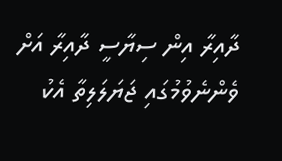ދާއިރާ އިން ސިޔާސީ ދާއިރާ އަށް ވެންނެވުމުގައި ޖަޔަލަލިތާ އެކު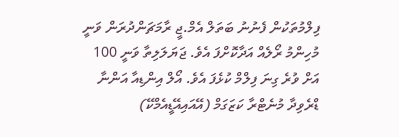ފިލްމުތަކުން ފެނުނު ބަތަލް އެމް.ޖީ ރާމަޗަންދުރަން ވަނީ މުހިންމު ރޯލެއް އަދާކޮށްފަ އެވެ. ޖަޔަލަލިތާ ވަނީ 100 އަށް ވުރެ ގިނަ ފިލްމް ކުޅެފަ އެވެ. އޯލް އިންޑިއާ އަންނާ ޑްރެވިދާ މުނެޓްރާ ކަޒަގަމް (އޭއައިއޭޑީއެމްކޭ)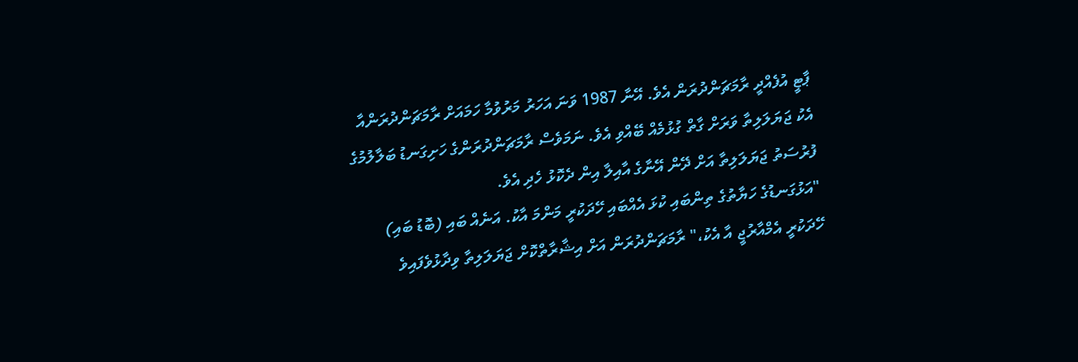ޕާޓީ އުފެއްދީ ރާމަޗަންދުރަން އެވެ. އޭނާ 1987 ވަނަ އަހަރު މަރުވުމާ ހަމައަށް ރާމަޗަންދުރަންއާ އެކު ޖަޔަލަލިތާ ވަރަށް ގާތް ގުޅުމެއް ބޭއްވި އެވެ. ނަމަވެސް ރާމަޗަންދުރަންގެ ހަށިގަނޑު ބަލާލުމުގެ ފުރުސަތު ޖަޔަލަލިތާ އަށް ދޭން އޭނާގެ އާއިލާ އިން ދެކޮޅު ހެދި އެވެ.
"އަޅުގަނޑުގެ ހަޔާތުގެ ތިންބައި ކުޅަ އެއްބައި ހޭދަކުރީ މަންމަ އާކު. އަނެއް ބައި (ބޮޑު ބައި) ހޭދަކުރީ އެމްއާރުޖީ އާ އެކު،" ރާމަޗަންދުރަން އަށް އިޝާރާތްކޮށް ޖަޔަލަލިތާ ވިދާޅުވެފައިވެ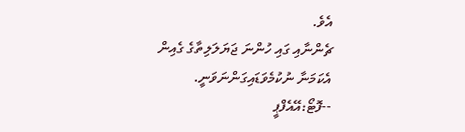އެވެ.
ޗެންނާއި ގައި ހުންނަ ޖަޔަލަލިތާގެ ގެއިން އެކަމަނާ ނުކުމެވަޑައިގަންނަވަނީ. --ފޮޓޯ:އޭއެފްޕީ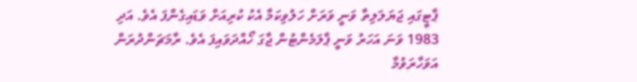ޕާޓީގައި ޖަޔަލަލިތާ ވަނީ ވަރަށް ހަލުވިކަމާ އެކު ކުރިއަށް ވަޑައިގެންފަ އެވެ. އަދި 1983 ވަނަ އަހަރު ވަނީ ޕާލަމެންޓުން ޖާގަ ހޯއްދަވައިފަ އެވެ. ރާމަޗަންދުރަން އަވަހާރަވުމާ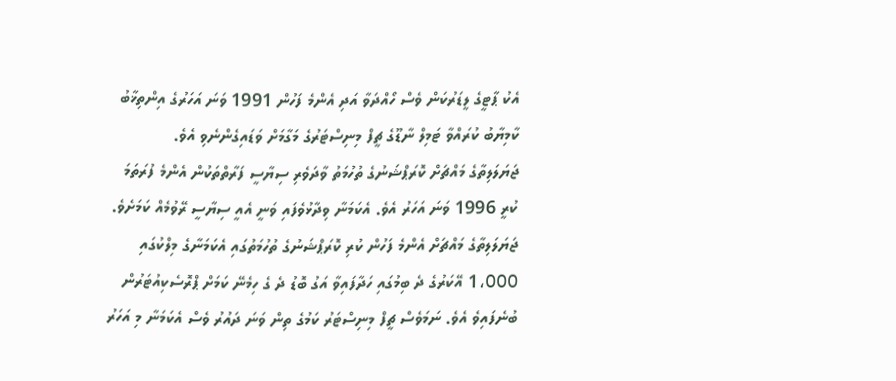އެކު ޕާޓީގެ ލީޑަރުކަން ވެސް ހޯއްދަވާ އަދި އެންމެ ފަހުން 1991 ވަނަ އަހަރުގެ އިންތިޚާބު ކާމިޔާބު ކުރައްވާ ޓަމިލް ނާޑޫގެ ޗީފް މިނިސްޓަރުގެ މަގާމަށް ވަޑައިގެންނެވި އެވެ.
ޖަޔަލަލިތާގެ މައްޗަށް ކޮރަޕްޝަނުގެ ތުހުމަތު ވާދަވެރި ސިޔާސީ ފަރާތްތަކުން އެންމެ ފުރަތަމަ ކުރީ 1996 ވަނަ އަހަރު އެވެ. އެކަމަނާ ވިދާޅުވެފައި ވަނީ އެއީ ސިޔާސީ ރޭވުމެއް ކަމަށެވެ.
ޖަޔަލަލިތާގެ މައްޗަށް އެންމެ ފަހުން ކުރި ކޮރަޕްޝަނުގެ ތުހުމަތުގައި އެކަމަނާގެ މިލްކުގައި 1،000 އޭކަރުގެ ދެ ބިމުގައި ހަދާފައިވާ އަގު ބޮޑު ދެ ގެ ހިމެނޭ ކަމަށް ޕްރޮސެކިއުޓަރުން ބުނެފައިވެ އެވެ. ނަމަވެސް ޗީފް މިނިސްޓަރު ކަމުގެ ތިން ވަނަ ދައުރު ވެސް އެކަމަނާ މި އަހަރު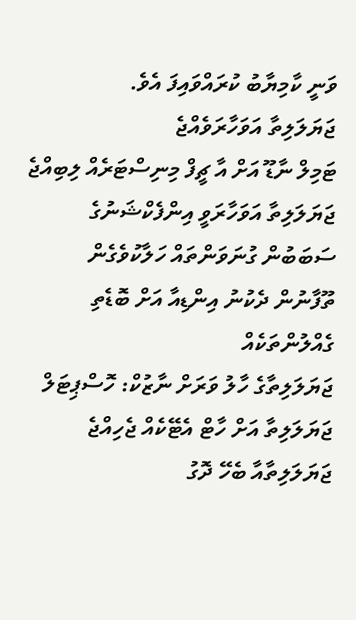ވަނީ ކާމިޔާބު ކުރައްވައިފަ އެވެ.
ޖަޔަލަލިތާ އަވަހާރަވެއްޖެ
ޓަމިލް ނާޑޫ އަށް އާ ޗީފް މިނިސްޓަރެއް ލިބިއްޖެ
ޖަޔަލަލިތާ އަވަހާރަވީ އިންފެކްޝަނުގެ ސަބަބުން ގުނަވަންތައް ހަލާކުވެގެން
ތޫފާނުން ދެކުނު އިންޑިއާ އަށް ބޮޑެތި ގެއްލުންތަކެއް
ޖަޔަލަލިތާގެ ހާލު ވަރަށް ނާޒުކް: ހޮސްޕިޓަލް
ޖަޔަލަލިތާ އަށް ހާޓް އެޓޭކެއް ޖެހިއްޖެ
ޖަޔަލަލިތާއާ ބެހޭ ދޮގު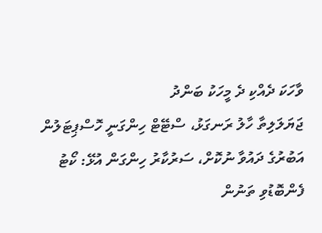ވާހަކަ ދެއްކި ދެ މީހަކު ބަންދު
ޖަޔަލަލިތާ ހާލު ރަނގަޅު، ސްޓޭޓް ހިންގަނީ ހޮސްޕިޓަލުން
އަބުރުގެ ދައުވާ ނުކޮށް، ސަރުކާރު ހިންގަން އުޅޭ: ކޯޓު
ފެންބޮޑުވި ތަނުން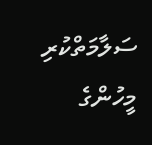ސަލާމަތްކުރި މީހުންގެ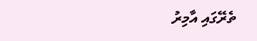ތެރޭގައި އާމިރު